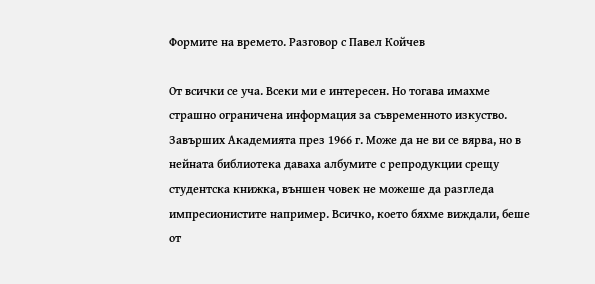Формите на времето. Разговор с Павел Койчев

От всички се уча. Всеки ми е интересен. Но тогава имахме страшно ограничена информация за съвременното изкуство. Завърших Академията през 1966 г. Може да не ви се вярва, но в нейната библиотека даваха албумите с репродукции срещу студентска книжка, външен човек не можеше да разгледа импресионистите например. Всичко, което бяхме виждали, беше от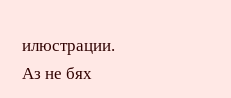илюстрации. Аз не бях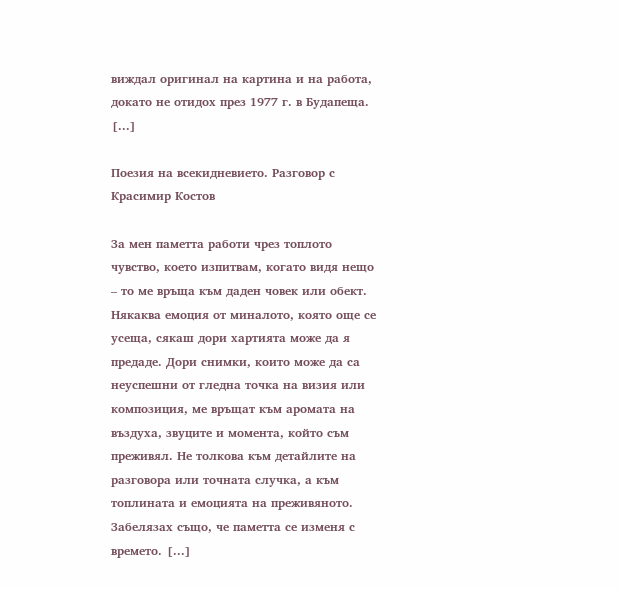виждал оригинал на картина и на работа, докато не отидох през 1977 г. в Будапеща. [...]

Поезия на всекидневието. Разговор с Красимир Костов

За мен паметта работи чрез топлото чувство, което изпитвам, когато видя нещо – то ме връща към даден човек или обект. Някаква емоция от миналото, която още се усеща, сякаш дори хартията може да я предаде. Дори снимки, които може да са неуспешни от гледна точка на визия или композиция, ме връщат към аромата на въздуха, звуците и момента, който съм преживял. Не толкова към детайлите на разговора или точната случка, а към топлината и емоцията на преживяното. Забелязах също, че паметта се изменя с времето. [...]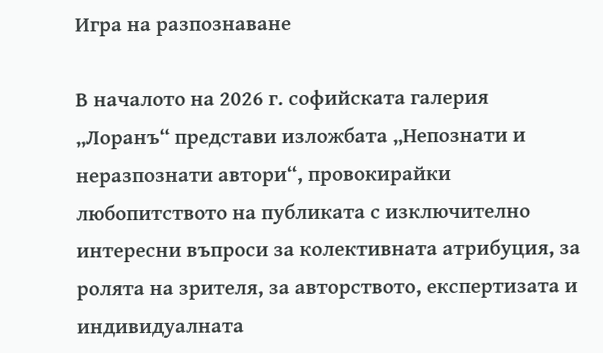Игра на разпознаване

В началото на 2026 г. софийската галерия „Лоранъ“ представи изложбата „Непознати и неразпознати автори“, провокирайки любопитството на публиката с изключително интересни въпроси за колективната атрибуция, за ролята на зрителя, за авторството, експертизата и индивидуалната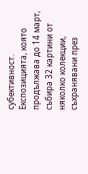субективност. Експозицията, която продължава до 14 март, събира 32 картини от няколко колекции, съхранявани през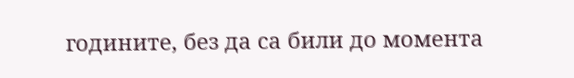годините, без да са били до момента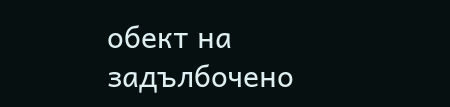обект на задълбочено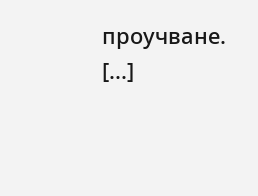проучване. [...]